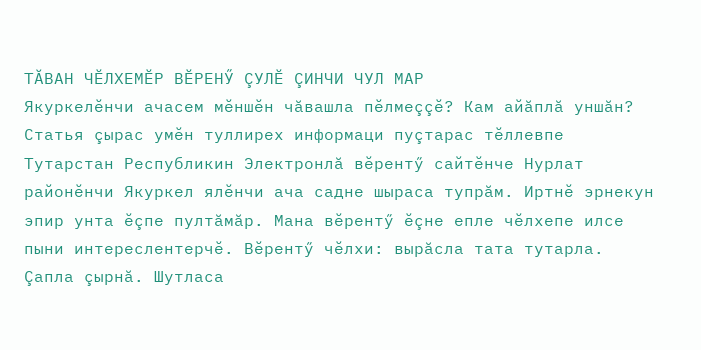ТĂВАН ЧӖЛХЕМӖР ВӖРЕНӲ ÇУЛӖ ÇИНЧИ ЧУЛ МАР
Якуркелӗнчи ачасем мӗншӗн чăвашла пӗлмеççӗ? Кам айăплă уншăн?
Статья çырас умӗн туллирех информаци пуçтарас тӗллевпе Тутарстан Республикин Электронлă вӗрентӳ сайтӗнче Нурлат районӗнчи Якуркел ялӗнчи ача садне шыраса тупрăм. Иртнӗ эрнекун эпир унта ӗçпе пултăмăр. Мана вӗрентӳ ӗçне епле чӗлхепе илсе пыни интереслентерчӗ. Вӗрентӳ чӗлхи: вырăсла тата тутарла. Çапла çырнă. Шутласа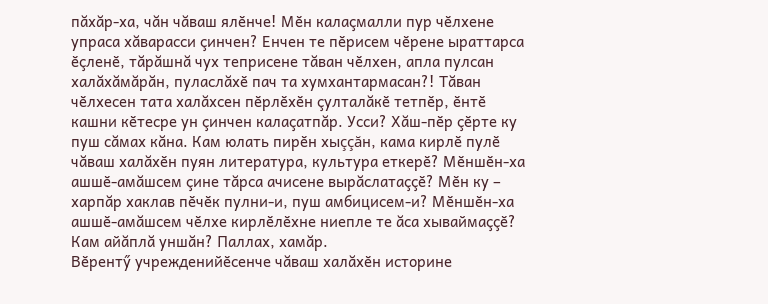пăхăр-ха, чăн чăваш ялӗнче! Мӗн калаçмалли пур чӗлхене упраса хăварасси çинчен? Енчен те пӗрисем чӗрене ыраттарса ӗçленӗ, тăрăшнă чух теприсене тăван чӗлхен, апла пулсан халăхăмăрăн, пуласлăхӗ пач та хумхантармасан?! Тăван чӗлхесен тата халăхсен пӗрлӗхӗн çулталăкӗ тетпӗр, ӗнтӗ кашни кӗтесре ун çинчен калаçатпăр. Усси? Хăш-пӗр çӗрте ку пуш сăмах кăна. Кам юлать пирӗн хыççăн, кама кирлӗ пулӗ чăваш халăхӗн пуян литература, культура еткерӗ? Мӗншӗн-ха ашшӗ-амăшсем çине тăрса ачисене вырăслатаççӗ? Мӗн ку – харпăр хаклав пӗчӗк пулни-и, пуш амбицисем-и? Мӗншӗн-ха ашшӗ-амăшсем чӗлхе кирлӗлӗхне ниепле те ăса хываймаççӗ? Кам айăплă уншăн? Паллах, хамăр.
Вӗрентӳ учрежденийӗсенче чăваш халăхӗн историне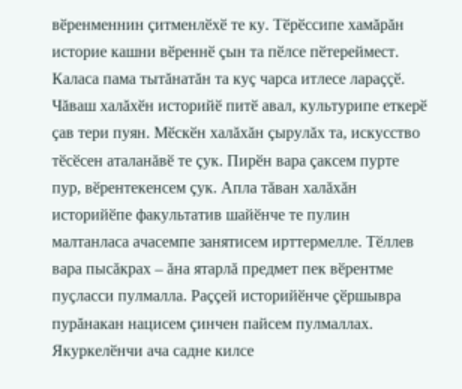вӗренменнин çитменлӗхӗ те ку. Тӗрӗссипе хамăрăн историе кашни вӗреннӗ çын та пӗлсе пӗтереймест. Каласа пама тытăнатăн та куç чарса итлесе лараççӗ. Чăваш халăхӗн историйӗ питӗ авал, культурипе еткерӗ çав тери пуян. Мӗскӗн халăхăн çырулăх та, искусство тӗсӗсен аталанăвӗ те çук. Пирӗн вара çаксем пурте пур, вӗрентекенсем çук. Апла тăван халăхăн историйӗпе факультатив шайӗнче те пулин малтанласа ачасемпе занятисем ирттермелле. Тӗллев вара пысăкрах – ăна ятарлă предмет пек вӗрентме пуçласси пулмалла. Раççей историйӗнче çӗршывра пурăнакан нацисем çинчен пайсем пулмаллах.
Якуркелӗнчи ача садне килсе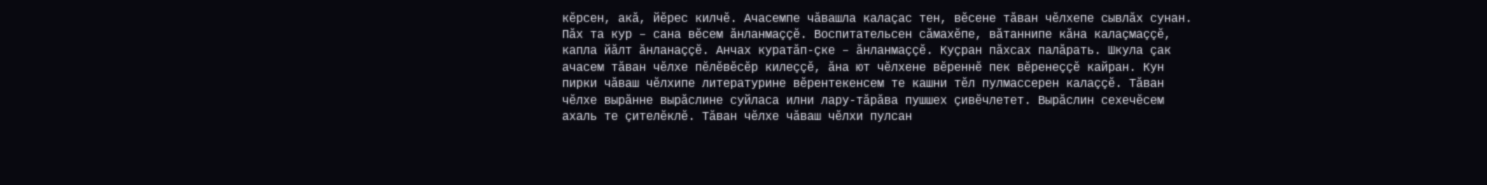кӗрсен, акă, йӗрес килчӗ. Ачасемпе чăвашла калаçас тен, вӗсене тăван чӗлхепе сывлăх сунан. Пăх та кур – сана вӗсем ăнланмаççӗ. Воспитательсен сăмахӗпе, вăтаннипе кăна калаçмаççӗ, капла йăлт ăнланаççӗ. Анчах куратăп-çке – ăнланмаççӗ. Куçран пăхсах палăрать. Шкула çак ачасем тăван чӗлхе пӗлӗвӗсӗр килеççӗ, ăна ют чӗлхене вӗреннӗ пек вӗренеççӗ кайран. Кун пирки чăваш чӗлхипе литературине вӗрентекенсем те кашни тӗл пулмассерен калаççӗ. Тăван чӗлхе вырăнне вырăслине суйласа илни лару-тăрăва пушшех çивӗчлетет. Вырăслин сехечӗсем ахаль те çителӗклӗ. Тăван чӗлхе чăваш чӗлхи пулсан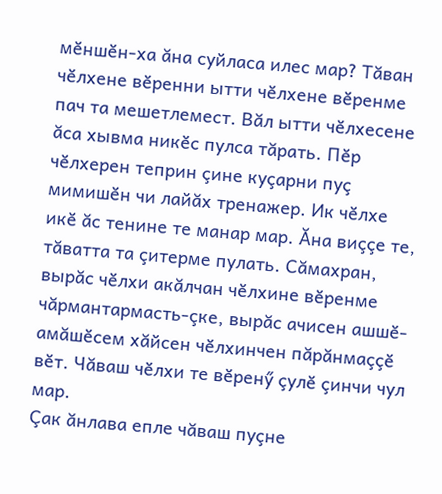мӗншӗн-ха ăна суйласа илес мар? Тăван чӗлхене вӗренни ытти чӗлхене вӗренме пач та мешетлемест. Вăл ытти чӗлхесене ăса хывма никӗс пулса тăрать. Пӗр чӗлхерен теприн çине куçарни пуç мимишӗн чи лайăх тренажер. Ик чӗлхе икӗ ăс тенине те манар мар. Ăна виççе те, тăватта та çитерме пулать. Сăмахран, вырăс чӗлхи акăлчан чӗлхине вӗренме чăрмантармасть-çке, вырăс ачисен ашшӗ-амăшӗсем хăйсен чӗлхинчен пăрăнмаççӗ вӗт. Чăваш чӗлхи те вӗренӳ çулӗ çинчи чул мар.
Çак ăнлава епле чăваш пуçне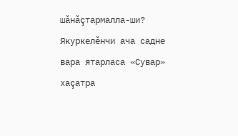шăнăçтармалла-ши?
Якуркелӗнчи ача садне вара ятарласа «Сувар» хаçатра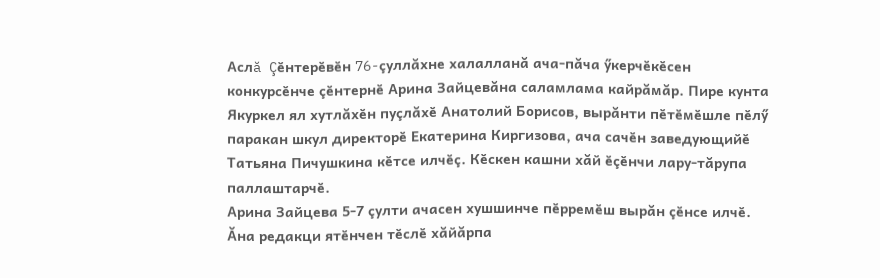Аслă Çӗнтерӗвӗн 76-çуллăхне халалланă ача-пăча ӳкерчӗкӗсен конкурсӗнче çӗнтернӗ Арина Зайцевăна саламлама кайрăмăр. Пире кунта Якуркел ял хутлăхӗн пуçлăхӗ Анатолий Борисов, вырăнти пӗтӗмӗшле пӗлӳ паракан шкул директорӗ Екатерина Киргизова, ача сачӗн заведующийӗ Татьяна Пичушкина кӗтсе илчӗç. Кӗскен кашни хăй ӗçӗнчи лару-тăрупа паллаштарчӗ.
Арина Зайцева 5-7 çулти ачасен хушшинче пӗрремӗш вырăн çӗнсе илчӗ. Ăна редакци ятӗнчен тӗслӗ хăйăрпа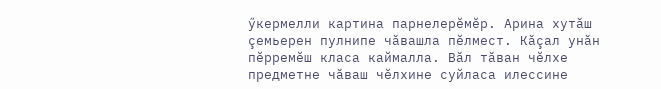ӳкермелли картина парнелерӗмӗр. Арина хутăш çемьерен пулнипе чăвашла пӗлмест. Кăçал унăн пӗрремӗш класа каймалла. Вăл тăван чӗлхе предметне чăваш чӗлхине суйласа илессине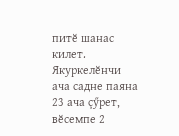питӗ шанас килет.
Якуркелӗнчи ача садне паяна 23 ача çӳрет, вӗсемпе 2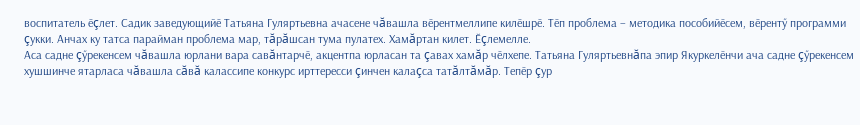воспитатель ӗçлет. Садик заведующийӗ Татьяна Гуляртьевна ачасене чăвашла вӗрентмеллипе килӗшрӗ. Тӗп проблема – методика пособийӗсем, вӗрентӳ программи çукки. Анчах ку татса парайман проблема мар, тăрăшсан тума пулатех. Хамăртан килет. Ӗçлемелле.
Аса садне çӳрекенсем чăвашла юрлани вара савăнтарчӗ, акцентпа юрласан та çавах хамăр чӗлхепе. Татьяна Гуляртьевнăпа эпир Якуркелӗнчи ача садне çӳрекенсем хушшинче ятарласа чăвашла сăвă калассипе конкурс ирттересси çинчен калаçса татăлтăмăр. Тепӗр çур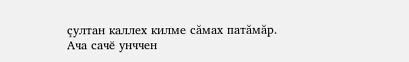çултан каллех килме сăмах патăмăр. Ача сачӗ унччен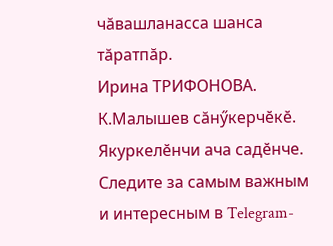чăвашланасса шанса тăратпăр.
Ирина ТРИФОНОВА.
К.Малышев сăнӳкерчӗкӗ.
Якуркелӗнчи ача садӗнче.
Следите за самым важным и интересным в Telegram-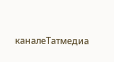каналеТатмедиа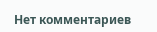Нет комментариев